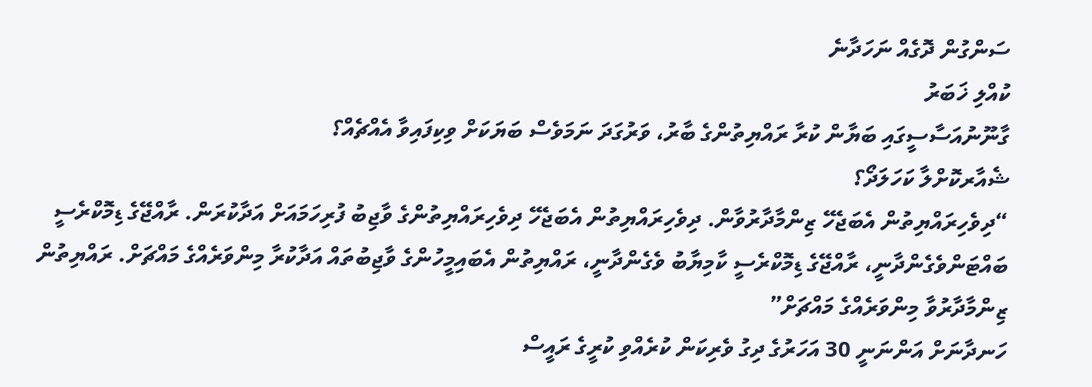ސަންގުން ދޮގެއް ނަހަދާނެ
ކުއްލި ޚަބަރު
ގާނޫނުއަސާސީގައި ބަޔާން ކުރާ ރައްޔިތުންގެ ބާރު، ވަރުގަދަ ނަމަވެސް ބަޔަކަށް ވިކިފައިވާ އެއްޗެއް؟
ޝެއާރކޮށްލާ ކަހަލަދޯ؟
“ދިވެހިރައްޔިތުން އެބަޖެހޭ ޒިންމާދާރުވާން. ދިވެހިރައްޔިތުން އެބަޖެހޭ ދިވެހިރައްޔިތުންގެ ވާޖިބު ފުރިހަމައަށް އަދާކުރަން. ރާއްޖޭގެ ޑިމޮކްރެސީ ބައްޓަންވެގެންދާނީ، ރާއްޖޭގެ ޑިމޮކްރެސީ ކާމިޔާބު ވެގެންދާނީ، ރައްޔިތުން އެބައިމީހުންގެ ވާޖިބުތައް އަދާކުރާ މިންވަރެއްގެ މައްޗަށް. ރައްޔިތުން ޒިންމާދާރުވާ މިންވަރެއްގެ މައްޗަށް”
ހަނދާނަށް އަންނަނީ 30 އަހަރުގެ ދިގު ވެރިކަން ކުރެއްވި ކުރީގެ ރައީސް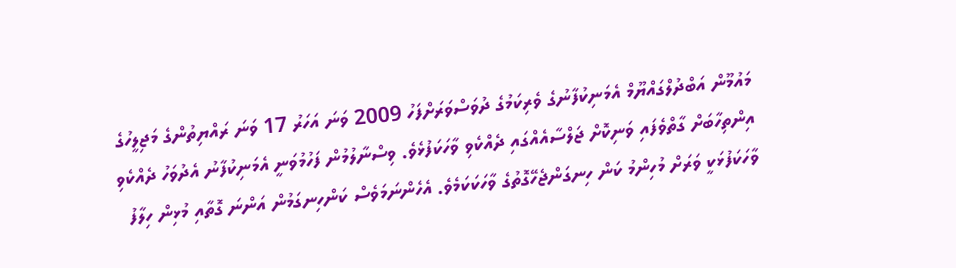މައުމޫން އަބްދުލްގައްޔޫމް އެމަނިކުފާނުގެ ވެރިކަމުގެ ދުވަސްވަރަށްފަހު 2009 ވަނަ އަހަރު 17 ވަނަ ރައްޔިތުންގެ މަޖިލީހުގެ އިންތިހާބަށް ގާތްވެފައި ވަނިކޮށް ޖަލްސާއެއްގައި ދެއްކެވި ވާހަކަފުޅެވެ. ވިސްނާލުމުން ފަހުމުވަނީ އެމަނިކުފާނު އެދުވަހު ދެއްކެވި ވާހަކަފުޅަކީ ވަރަށް މުހިންމު ކަން ހިނގަންޖެހޭގޮތުގެ ވާހަކަކަމެވެ. އެހެންނަމަވެސް ކަންހިނގަމުން އަންނަ ގޮތާއި މުޅިން ހިލާފު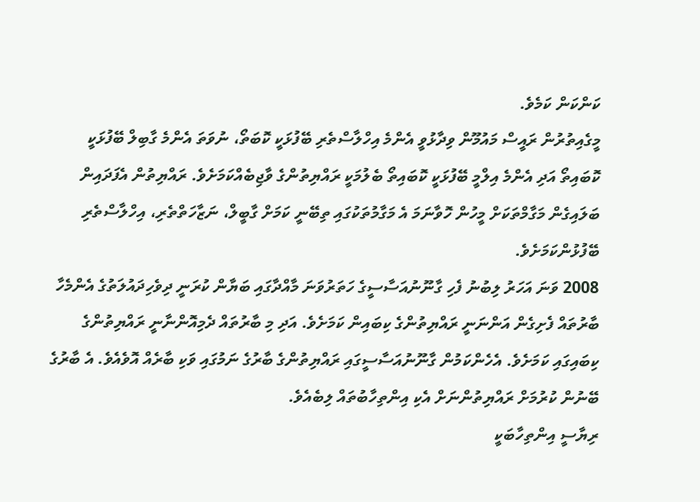ކަންކަން ކަމެވެ.
މީގެއިތުރުން ރައީސް މައުމޫން ވިދާޅުވީ އެންމެ އިހްލާސްތެރި ބޭފުޅަކީ ކޮބަތޯ، ނުވަތަ އެންމެ ގާބިލް ބޭފުޅަކީ ކޮބައިތޯ އަދި އެންމެ އިލްމީ ބޭފުޅަކީ ކޮބައިތޯ ބެލުމަކީ ރައްޔިތުންގެ ވާޖިބެއްކަމަށެވެ. ރައްޔިތުން އެފަދައިން ބަލައިގެން މަގާމްތަކަށް މީހުން ހޮވާނަމަ އެ މަގާމުތަކުގައި ތިބޭނީ ކަމަށް ގާބީލް، ނަޒާހަތްތެރި، އިހްލާސްތެރި ބޭފުޅުންކަމަށެވެ.
2008 ވަނަ އަހަރު ލިބުނު ފެހި ގާނޫނުއަސާސީގެ ހަތަރުވަނަ މާއްދާގައި ބަޔާން ކުރަނީ ދިވެހިދައުލަތުގެ އެންމެހާ ބާރުތައް ފެށިގެން އަންނަނީ ރައްޔިތުންގެ ކިބައިން ކަމަށެވެ. އަދި މި ބާރުތައް ދެމިއޮންނާނީ ރައްޔިތުންގެ ކިބައިގައި ކަމަށެވެ. އެހެންކަމުން ގާނޫނުއަސާސީގައި ރައްޔިތުންގެ ބާރުގެ ނަމުގައި ވަކި ބާރެއް އޮވެއެވެ. އެ ބާރުގެ ބޭނުން ކުރުމަށް ރައްޔިތުންނަށް އެކި އިންތިހާބުތައް ލިބެއެވެ.
ރިޔާސީ އިންތިހާބަކީ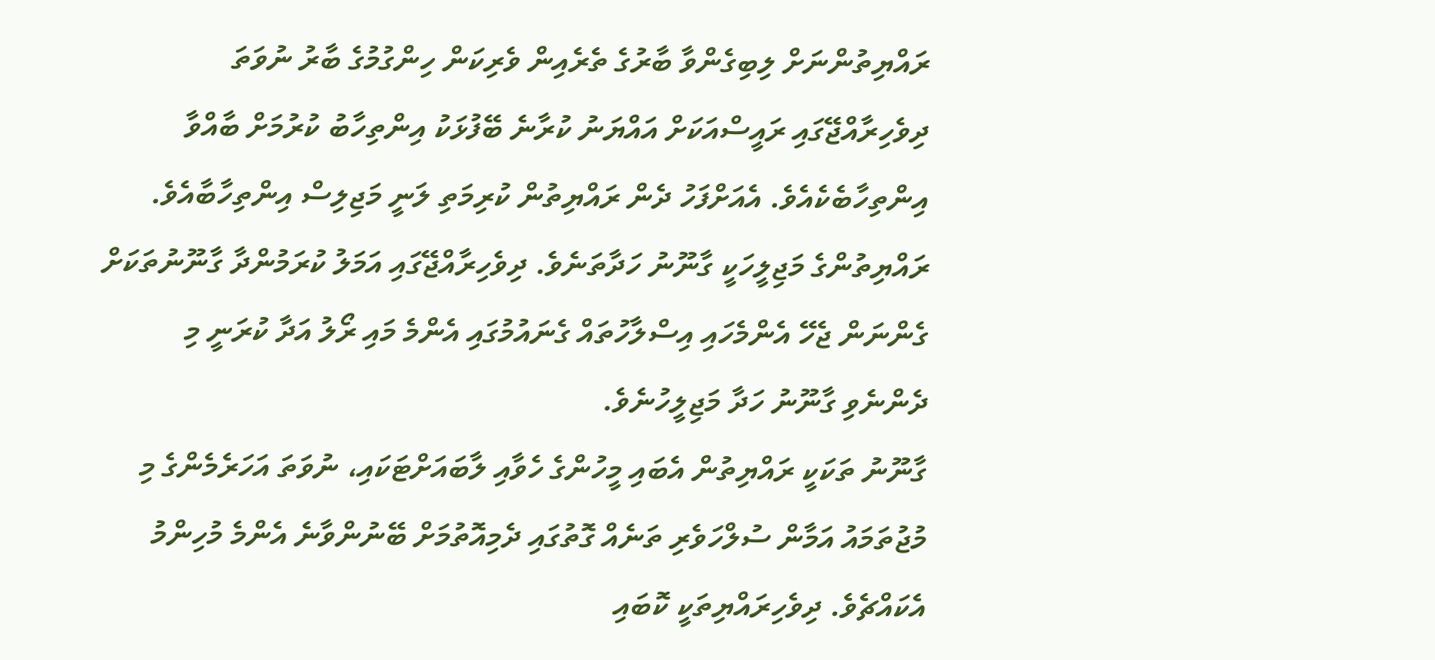ރައްޔިތުންނަށް ލިބިގެންވާ ބާރުގެ ތެރެއިން ވެރިކަން ހިންގުމުގެ ބާރު ނުވަތަ ދިވެހިރާއްޖޭގައި ރައީސްއަކަށް އައްޔަނު ކުރާނެ ބޭފުޅަކު އިންތިހާބު ކުރުމަށް ބާއްވާ އިންތިހާބެކެއެވެ. އެއަށްފަހު ދެން ރައްޔިތުން ކުރިމަތި ލަނީ މަޖިލިސް އިންތިހާބާއެވެ. ރައްޔިތުންގެ މަޖިލީހަކީ ގާނޫނު ހަދާތަނެވެ. ދިވެހިރާއްޖޭގައި އަމަލު ކުރަމުންދާ ގާނޫނުތަކަށް ގެންނަން ޖެހޭ އެންމެހައި އިސްލާހުތައް ގެނައުމުގައި އެންމެ މައި ރޯލު އަދާ ކުރަނީ މި ދެންނެވި ގާނޫނު ހަދާ މަޖިލީހުނެވެ.
ގާނޫނު ތަކަކީ ރައްޔިތުން އެބައި މީހުންގެ ހެވާއި ލާބައަށްޓަކައި، ނުވަތަ އަހަރެމެންގެ މި މުޖުތަމައު އަމާން ސުލްހަވެރި ތަނެއް ގޮތުގައި ދެމިއޮތުމަށް ބޭނުންވާނެ އެންމެ މުހިންމު އެކައްޗެވެ. ދިވެހިރައްޔިތަކީ ކޮބައި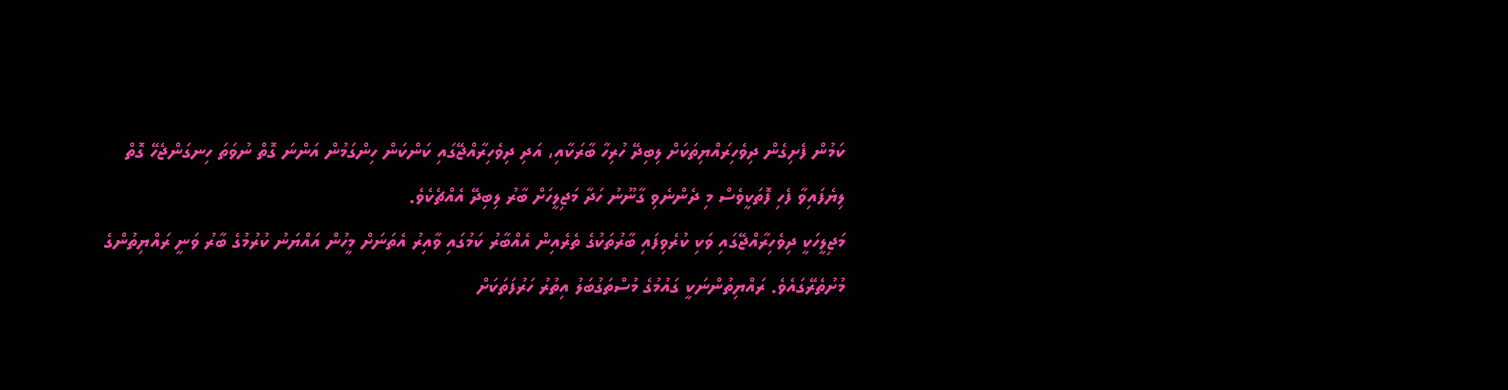ކަމުން ފެށިގެން ދިވެހިރައްޔިތަކަށް ލިބިދޭ ހުރިހާ ބާރަކާއި، އަދި ދިވެހިރާއްޖޭގައި ކަންކަން ހިންގަމުން އަންނަ ގޮތް ނުވަތަ ހިނގަންޖެހޭ ގޮތް ލިޔެފައިވާ ފެހި ފޮތަކީވެސް މި ދެންނެވި ގާނޫނު ހަދާ މަޖިލީހަށް ބާރު ލިބިދޭ އެއްޗެކެވެ.
މަޖިލީހަކީ ދިވެހިރާއްޖޭގައި ވަކި ކުރެވިފައި ބާރުތަކުގެ ތެރެއިން އެއްބާރު ކަމުގައި ވާއިރު އެތަނަށް މީހުން އައްޔަނު ކުރުމުގެ ބާރު ވަނީ ރައްޔިތުންގެ މުށުތެރޭގައެވެ. ރައްޔިތުންނަކީ ގައުމުގެ މުސްތަގުބަލު އިތުރު ހަރުފަތަކަށް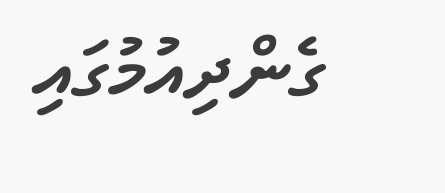ގެންދިއުމުގައި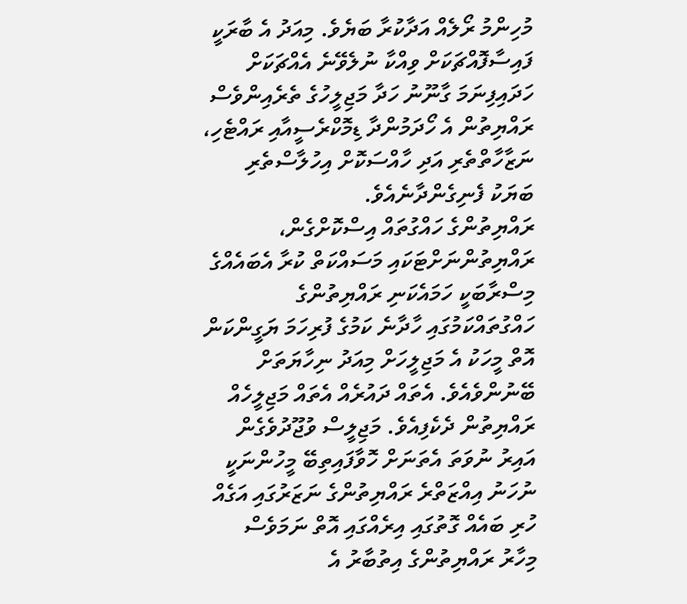މުހިންމު ރޯލެއް އަދާކުރާ ބަޔެވެ. މިއަދު އެ ބާރަކީ ފައިސާފޮއްޗަކަށް ވިއްކާ ނުލެވޭނެ އެއްޗަކަށް ހަދައިފިނަމަ ގާނޫނު ހަދާ މަޖިލީހުގެ ތެރެއިންވެސް ރައްޔިތުން އެ ހޯދަމުންދާ ޑިމޮކްރެސީއާއި ރައްޓެހި، ނަޒާހާތްތެރި އަދި ހާއްސަކޮށް އިހުލާސްތެރި ބަޔަކު ފެނިގެންދާނެއެވެ.
ރައްޔިތުންގެ ހައްގުތައް އިސްކޮށްގެން، ރައްޔިތުންނަށްޓަކައި މަސައްކަތް ކުރާ އެބައެއްގެ މިސްރާބަކީ ހަމައެކަނި ރައްޔިތުންގެ ހައްގުތައްކަމުގައި ހާދާނެ ކަމުގެ ފުރިހަމަ ޔަގީންކަން އޮތް މީހަކު އެ މަޖިލީހަށް މިއަދު ނިހާޔަތަށް ބޭނުންވެއެވެ. އެތައް ދައުރެއް އެތައް މަޖިލީހެއް ރައްޔިތުން ދެކެފިއެވެ. މަޖިލީސް ވުޖޫދުވެގެން އައިރު ނުވަތަ އެތަނަށް ހޮވާފައިތިބޭ މީހުންނަކީ ނުހަނު އިއްޒަތްރެ ރައްޔިތުންގެ ނަޒަރުގައި އަގެއް ހުރި ބައެއް ގޮތުގައި އިރެއްގައި އޮތް ނަމަވެސް މިހާރު ރައްޔިތުންގެ އިތުބާރު އެ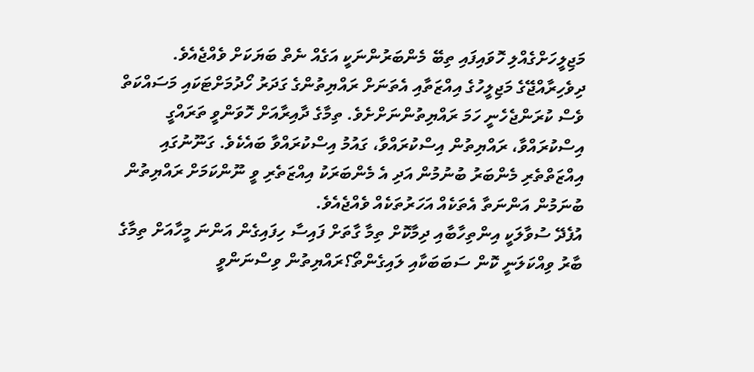މަޖިލީހަށްގެއްލި ހޮވައިފައި ތިބޭ މެންބަރުންނަކީ އަގެއް ނެތް ބަޔަކަށް ވެއްޖެއެވެ.
ދިވެހިރާއްޖޭގެ މަޖިލީހުގެ އިއްޒަތާއި އެތަނަށް ރައްޔިތުންގެ ގަދަރު ހޯދުމަށްޓަކައި މަސައްކަތް ވެސް ކުރަންޖެހެނީ ހަމަ ރައްޔިތުންނަށްށެވެ. ތިމާގެ ދާއިރާއަށް ހޮވަންވީ ތަރައްގީ އިސްކުރައްވާ، ރައްޔިތުން އިސްކުރައްވާ، ގައުމު އިސްކުރައްވާ ބައެކެވެ. ގަނޫނުގައި އިއްޒަތްތެރި މެންބަރު ބުނުމުން އަދި އެ މެންބަރަކު އިއްޒަތެރި ވީ ނޫންކަމަށް ރައްޔިތުން ބުނަމުން އަންނަތާ އެތަކެއް އަހަރުތަކެއް ވެއްޖެއެވެ.
އުފެދޭ ސުވާލަކީ އިންތިހާބާއި ދިމާކޮށް ތިމާ ގާތަށް ފައިސާ ހިފައިގެން އަންނަ މީހާއަށް ތިމާގެ ބާރު ވިއްކަލަނީ ކޮން ސަބަބަކާއި ލައިގެންތޯ؟ރައްޔިތުން ވިސްނަންވީ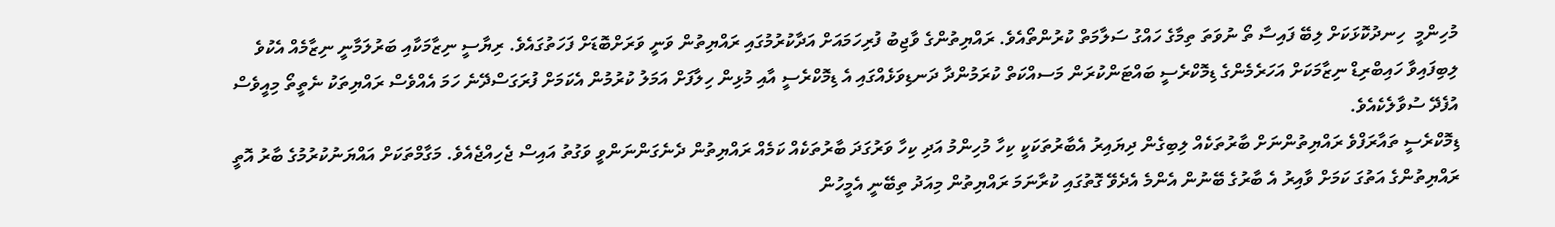މުހިންމީ  ހިނދުކޮޅަކަށް ލިބޭ ފައިސާ ތޯ ނުވަތަ ތިމާގެ ހައްގު ސަލާމަތް ކުރުންތޯއެވެ. ރައްޔިތުންގެ ވާޖިބު ފުރިހަމައަށް އަދާކުރުމުގައި ރައްޔިތުން ވަނީ ވަރަށްބޮޑަށް ފަހަތުގައެވެ. ރިޔާސީ ނިޒާމަކާއި ބަރުލަމާނީ ނިޒާމެއް އެކުވެ ލިބިފައިވާ ހައިބްރިޑް ނިޒާމަކަށް އަހަރެމެންގެ ޑިމޮކްރެސީ ބައްޓަންކުރަން މަސއްކަތް ކުރަމުންދާ ދަނޑިވަޅެއްގައި އެ ޑިމޮކްރެސީ އާއި މުޅިން ހިލާފަށް އަމަލު ކުރުމުން އެކަމަށް ފުރަގަސްދޭނެ ހަމަ އެއްވެސް ރައްޔިތަކު ނެތީތޯ މިއީވެސް އުފެދޭ ސުވާލެކެއެވެ.
ޑިމޮކްރެސީ ތައާރަފްވެ ރައްޔިތުންނަށް ބާރުތަކެއް ލިބިގެން ދިޔައިރު އެބާރުތަކަކީ ކިހާ މުހިންމު އަދި ކިހާ ވަރުގަދަ ބާރުތަކެއް ކަމެއް ރައްޔިތުން ދެނެގަންނަންވީ ވަގުތު އައިސް ޖެހިއްޖެއެވެ. މަގާމްތަކަށް އައްޔަނުކުރުމުގެ ބާރު އޮތީ ރައްޔިތުންގެ އަތުގަ ކަމަށް ވާއިރު އެ ބާރުގެ ބޭނުން އެންމެ އެދެވޭ ގޮތުގައި ކުރާނަމަ ރައްޔިތުން މިއަދު ތިބޭނީ އެމީހުން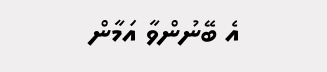އެ ބޭނުންވާ އަމާން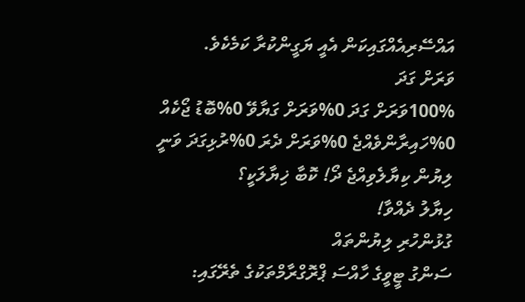އައްސޭރިއެއްގައިކަން އެއީ ޔަގީންކުރާ ކަމެކެވެ.
ވަރަށް ގަދަ
100%ވަރަށް ގަދަ 0%ވަރަށް ގަޔާވޭ 0%ބޮޑު ޖޯކެއް 0%ހައިރާންވެއްޖެ 0%ވަރަށް ދެރަ 0%ރުޅިގަދަ ވަނީ
ލިޔުން ކިޔާލެވިއްޖެ ދޯ! ކޮބާ ޚިޔާލަކީ؟
ހިޔާލު ދެއްވާ!
ގުޅުންހުރި ލިޔުންތައް
ސަންގު ޓީވީގެ ހާއްސަ ޕްރޮގްރާމްތަކުގެ ތެރޭގައި: